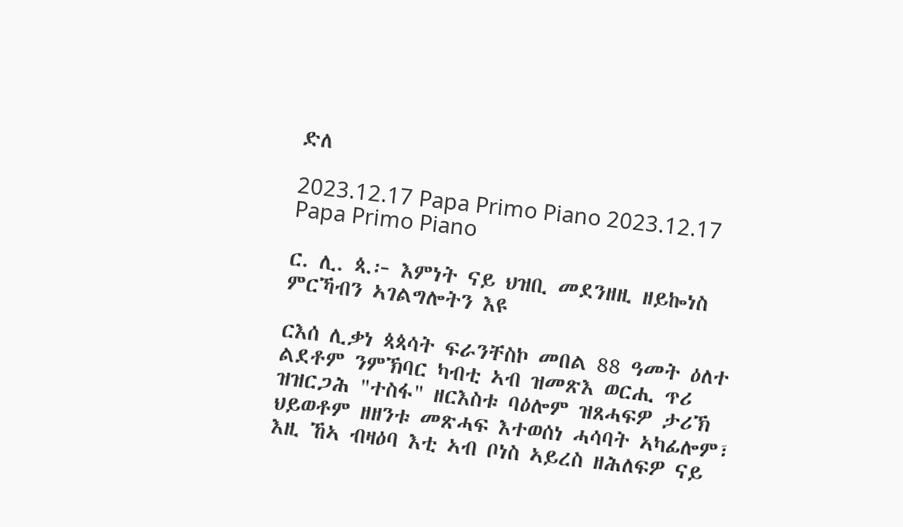ድለ

2023.12.17 Papa Primo Piano 2023.12.17 Papa Primo Piano

ር. ሊ. ጳ.፦ እምነት ናይ ህዝቢ መደንዘዚ ዘይኰነስ ምርኻብን ኣገልግሎትን እዩ

ርእሰ ሊቃነ ጳጳሳት ፍራንቸስኮ መበል 88 ዓመት ዕለተ ልደቶም ንምኽባር ካብቲ ኣብ ዝመጽእ ወርሒ ጥሪ ዝዝርጋሕ "ተስፋ" ዘርእስቱ ባዕሎም ዝጸሓፍዎ ታሪኽ ህይወቶም ዘዘንቱ መጽሓፍ እተወሰነ ሓሳባት ኣካፊሎም፣ እዚ ኸኣ ብዛዕባ እቲ ኣብ ቦነስ ኣይረስ ዘሕለፍዎ ናይ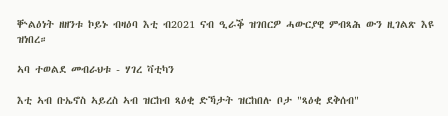ቝልዕነት ዘዘንቱ ኮይኑ ብዛዕባ እቲ ብ2021 ናብ ዒራቕ ዝገበርዎ ሓውርያዊ ምብጻሕ ውን ዚገልጽ እዩ ዝነበረ።

ኣባ ተወልደ መብራህቱ - ሃገረ ቫቲካን

እቲ ኣብ ቡኤኖስ ኣይረስ ኣብ ዝርከብ ጻዕቂ ድኻታት ዝርከበሉ ቦታ "ጻዕቂ ደቅሰብ"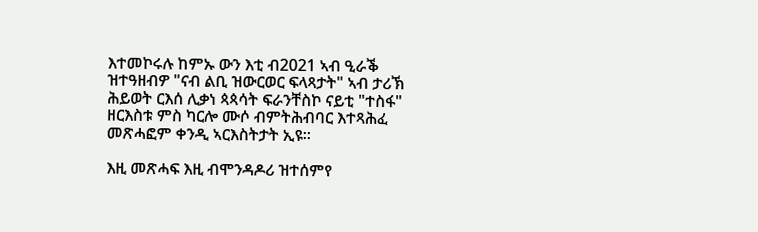እተመኮሩሉ ከምኡ ውን እቲ ብ2021 ኣብ ዒራቕ ዝተዓዘብዎ "ናብ ልቢ ዝውርወር ፍላጻታት" ኣብ ታሪኽ ሕይወት ርእሰ ሊቃነ ጳጳሳት ፍራንቸስኮ ናይቲ "ተስፋ" ዘርእስቱ ምስ ካርሎ ሙሶ ብምትሕብባር እተጻሕፈ መጽሓፎም ቀንዲ ኣርእስትታት ኢዩ።

እዚ መጽሓፍ እዚ ብሞንዳዶሪ ዝተሰምየ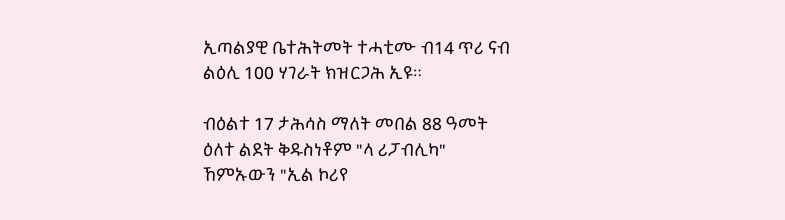ኢጣልያዊ ቤተሕትመት ተሓቲሙ ብ14 ጥሪ ናብ ልዕሊ 100 ሃገራት ክዝርጋሕ ኢዩ።

ብዕልተ 17 ታሕሳስ ማለት መበል 88 ዓመት ዕለተ ልደት ቅዱስነቶም "ላ ሪፓብሊካ" ኸምኡውን "ኢል ኮሪየ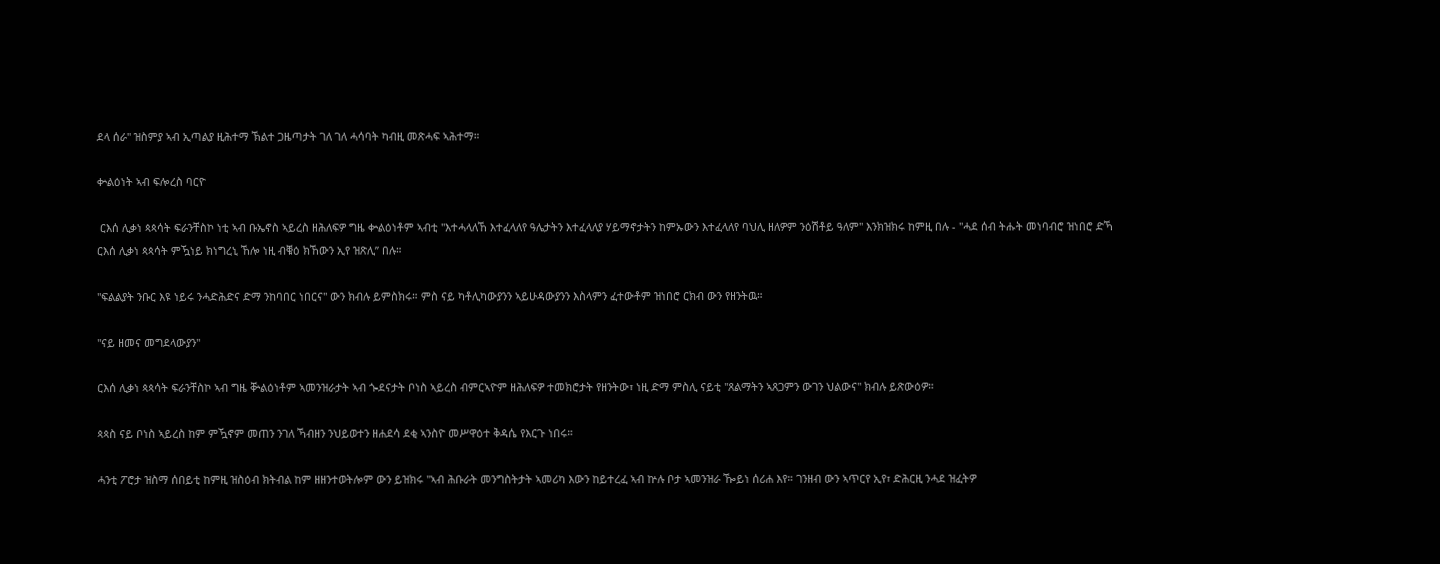ደላ ሰራ" ዝስምያ ኣብ ኢጣልያ ዚሕተማ ኽልተ ጋዜጣታት ገለ ገለ ሓሳባት ካብዚ መጽሓፍ ኣሕተማ።

ቍልዕነት ኣብ ፍሎረስ ባርዮ

 ርእሰ ሊቃነ ጳጳሳት ፍራንቸስኮ ነቲ ኣብ ቡኤኖስ ኣይረስ ዘሕለፍዎ ግዜ ቍልዕነቶም ኣብቲ "እተሓላለኸ እተፈላለየ ዓሌታትን እተፈላለያ ሃይማኖታትን ከምኡውን እተፈላለየ ባህሊ ዘለዎም ንዕሽቶይ ዓለም" እንክዝክሩ ከምዚ በሉ - "ሓደ ሰብ ትሑት መነባብሮ ዝነበሮ ድኻ ርእሰ ሊቃነ ጳጳሳት ምዃነይ ክነግረኒ ኸሎ ነዚ ብቑዕ ክኸውን ኢየ ዝጽሊ” በሉ።

"ፍልልያት ንቡር እዩ ነይሩ ንሓድሕድና ድማ ንከባበር ነበርና" ውን ክብሉ ይምስክሩ። ምስ ናይ ካቶሊካውያንን ኣይሁዳውያንን እስላምን ፈተውቶም ዝነበሮ ርክብ ውን የዘንትዉ።

"ናይ ዘመና መግደላውያን"

ርእሰ ሊቃነ ጳጳሳት ፍራንቸስኮ ኣብ ግዜ ቝልዕነቶም ኣመንዝራታት ኣብ ጐደናታት ቦነስ ኣይረስ ብምርኣዮም ዘሕለፍዎ ተመክሮታት የዘንትው፣ ነዚ ድማ ምስሊ ናይቲ "ጸልማትን ኣጸጋምን ውገን ህልውና" ክብሉ ይጽውዕዎ።

ጳጳስ ናይ ቦነስ ኣይረስ ከም ምዃኖም መጠን ንገለ ኻብዘን ንህይወተን ዘሐደሳ ደቂ ኣንስዮ መሥዋዕተ ቅዳሴ የእርጉ ነበሩ።

ሓንቲ ፖሮታ ዝስማ ሰበይቲ ከምዚ ዝስዕብ ክትብል ከም ዘዘንተወትሎም ውን ይዝክሩ "ኣብ ሕቡራት መንግስትታት ኣመሪካ እውን ከይተረፈ ኣብ ኵሉ ቦታ ኣመንዝራ ዀይነ ሰሪሐ እየ። ገንዘብ ውን ኣጥርየ ኢየ፣ ድሕርዚ ንሓደ ዝፈትዎ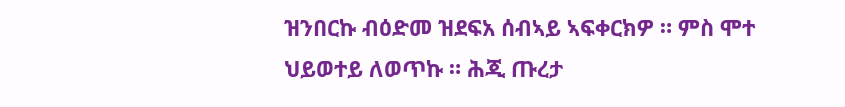ዝንበርኩ ብዕድመ ዝደፍአ ሰብኣይ ኣፍቀርክዎ ። ምስ ሞተ ህይወተይ ለወጥኩ ። ሕጂ ጡረታ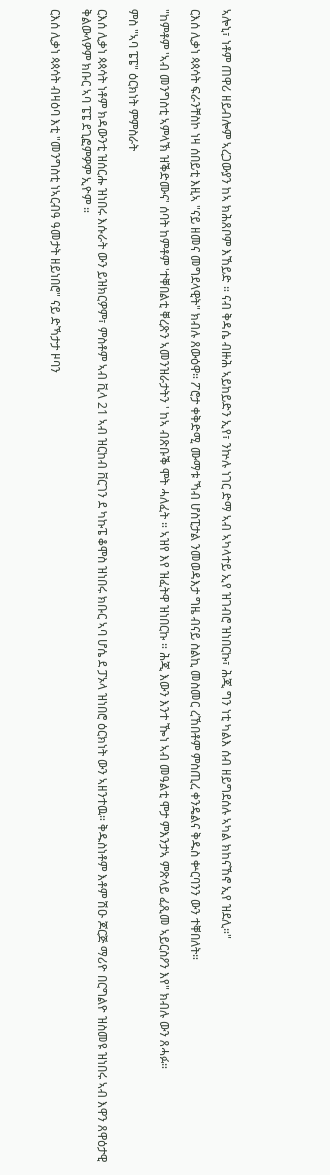ኣሎኒ፣ ነቶም ጠዋሪ ዘይብሎም ኣረጋውያን ከኣ ክሕጸቦም እኸይድ ። ናብ ቅዳሴ ብዙሕ ኣይከይድን ኢየ፣ ንኵሉ ነገር ድማ ኣብ ኣካላተይ ኢየ ዝገብሮ ዝነበርኩ፣ ሕጂ ግን ነቲ ካልእ ሰብ ዘይግደሰሉ ኣካል ክከናኸኖ ኢየ ዝደሊ።"

ርእሰ ሊቃነ ጳጳሳት ፍራንቸስኮ ነዛ ሰበይቲ እዚኣ "ናይ ዘመና መግደላዊት" ክብሉ ጸውዕዋ። ፖሮታ ቀቅድሚ ሙማቱ ኻብ ሆስፒታል ንመወዳእታ ግዜ ብናይ ስልኪ መስመር ረኸበቶም ምስጢረ ቀንዴልና ቅዱስ ቍርባንን ውን ተቐበለት።

"ከምቶም 'ኣብ መንግስቲ ኣምላኽ ዝቕድሙና' ሰባት ከምቶም 'ተቐበልቲ ቐረጽን ኣመንዝራታትን ' ከኣ ብጽቡቕ ሞት ሓለፈት ። ኣዝየ እየ ዝፈትዋ ዝነበርኩ ። ሕጂ እውን እንተ ዀነ ኣብ መዓልቲ ሞታ ምእንታኣ ምጽላይ ፈጺመ ኣይርስዖን እየ" ክብሉ ውን ጸሓፉ።

ምስ "ኣባ ፔፔ" ዕርክነት ምምስራት

ርእሰ ሊቃነ ጳጳሳት ነቶም ክዳውንቲ ዝሰርሑ ዝነበሩ እሱራት ውን ይዝክርዎም፣ ምስቶም ኣብ ቪላ 21 ኣብ ዝርከብ ቨርገን ደ ካኩፔ ቆሞስ ዝነበሩ ክቡር ኣባ ሆሴ ደ ፓኦላ ዝነበሮ ዕርክነት ውን ኣዘንተዉ። ቅዱስነቶም እቶም ሽዑ ጆርጅ ማሪዮ በርግልዮ ዝስመዩ ዝነበሩ ኣብ እዋን ጸዋዕታዊ ቅልውላዎም ክቡር ኣባ ፔፔ ደጊፎምዎም ኢዮም ።

ርእሰ ሊቃነ ጳጳሳት ብዛዕባ እቲ "መንግስቲ ነኣርብዓ ዓመታት ዘይነበሮ" ናይ ድኻታታ ዞባን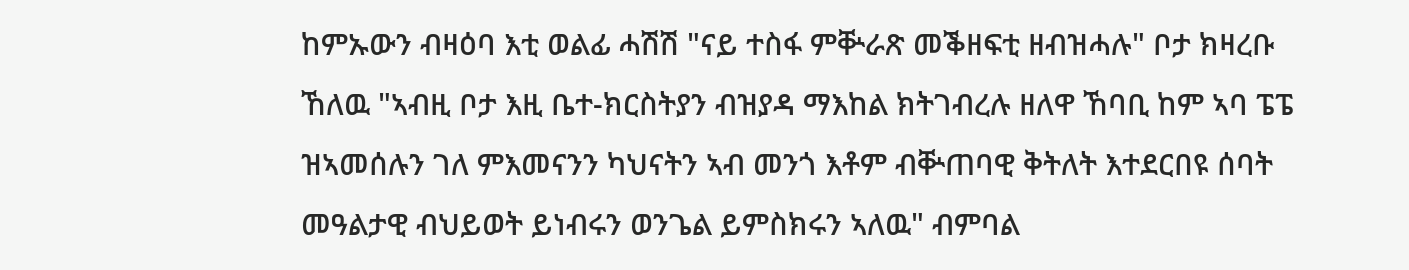ከምኡውን ብዛዕባ እቲ ወልፊ ሓሽሽ "ናይ ተስፋ ምቝራጽ መቕዘፍቲ ዘብዝሓሉ" ቦታ ክዛረቡ ኸለዉ "ኣብዚ ቦታ እዚ ቤተ-ክርስትያን ብዝያዳ ማእከል ክትገብረሉ ዘለዋ ኸባቢ ከም ኣባ ፔፔ ዝኣመሰሉን ገለ ምእመናንን ካህናትን ኣብ መንጎ እቶም ብቝጠባዊ ቅትለት እተደርበዩ ሰባት መዓልታዊ ብህይወት ይነብሩን ወንጌል ይምስክሩን ኣለዉ" ብምባል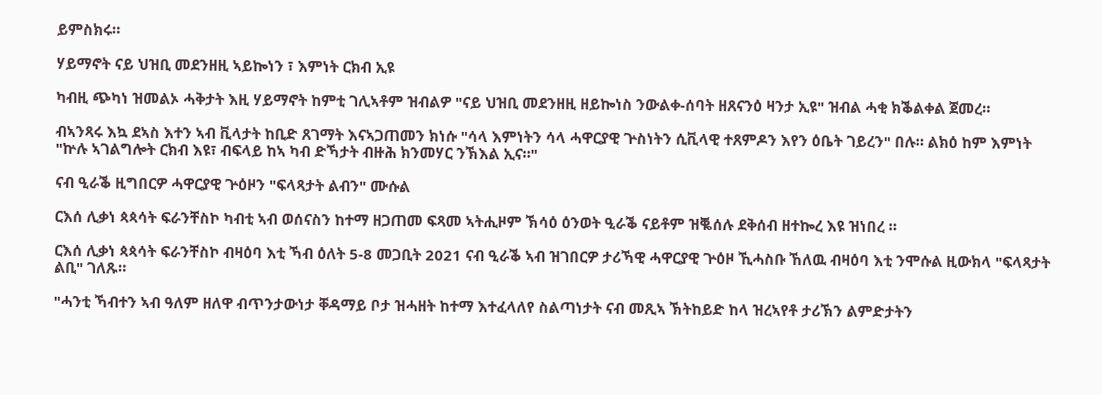ይምስክሩ።

ሃይማኖት ናይ ህዝቢ መደንዘዚ ኣይኰነን ፣ እምነት ርክብ ኢዩ

ካብዚ ጭካነ ዝመልኦ ሓቅታት እዚ ሃይማኖት ከምቲ ገሊኣቶም ዝብልዎ "ናይ ህዝቢ መደንዘዚ ዘይኰነስ ንውልቀ-ሰባት ዘጸናንዕ ዛንታ ኢዩ" ዝብል ሓቂ ክቕልቀል ጀመረ።

ብኣንጻሩ እኳ ደኣስ እተን ኣብ ቪላታት ከቢድ ጸገማት እናኣጋጠመን ክነሱ "ሳላ እምነትን ሳላ ሓዋርያዊ ጕስነትን ሲቪላዊ ተጸምዶን እየን ዕቤት ገይረን" በሉ። ልክዕ ከም እምነት "ኵሉ ኣገልግሎት ርክብ እዩ፣ ብፍላይ ከኣ ካብ ድኻታት ብዙሕ ክንመሃር ንኽእል ኢና።"

ናብ ዒራቕ ዚግበርዎ ሓዋርያዊ ጕዕዞን "ፍላጻታት ልብን" ሙሱል

ርእሰ ሊቃነ ጳጳሳት ፍራንቸስኮ ካብቲ ኣብ ወሰናስን ከተማ ዘጋጠመ ፍጻመ ኣትሒዞም ኽሳዕ ዕንወት ዒራቕ ናይቶም ዝቘሰሉ ደቅሰብ ዘተኰረ እዩ ዝነበረ ።

ርእሰ ሊቃነ ጳጳሳት ፍራንቸስኮ ብዛዕባ እቲ ኻብ ዕለት 5-8 መጋቢት 2021 ናብ ዒራቕ ኣብ ዝገበርዎ ታሪኻዊ ሓዋርያዊ ጕዕዞ ኺሓስቡ ኸለዉ ብዛዕባ እቲ ንሞሱል ዚውክላ "ፍላጻታት ልቢ" ገለጹ።

"ሓንቲ ኻብተን ኣብ ዓለም ዘለዋ ብጥንታውነታ ቐዳማይ ቦታ ዝሓዘት ከተማ እተፈላለየ ስልጣነታት ናብ መጺኣ ኽትከይድ ከላ ዝረኣየቶ ታሪኽን ልምድታትን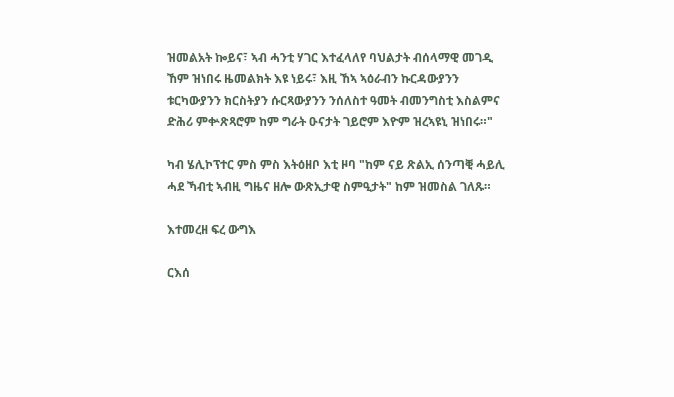ዝመልአት ኰይና፣ ኣብ ሓንቲ ሃገር እተፈላለየ ባህልታት ብሰላማዊ መገዲ ኸም ዝነበሩ ዜመልክት እዩ ነይሩ፣ እዚ ኸኣ ኣዕራብን ኩርዳውያንን ቱርካውያንን ክርስትያን ሱርጻውያንን ንሰለስተ ዓመት ብመንግስቲ እስልምና ድሕሪ ምቍጽጻሮም ከም ግራት ዑናታት ገይሮም እዮም ዝረኣዩኒ ዝነበሩ።"

ካብ ሄሊኮፕተር ምስ ምስ እትዕዘቦ እቲ ዞባ "ከም ናይ ጽልኢ ሰንጣቒ ሓይሊ ሓደ ኻብቲ ኣብዚ ግዜና ዘሎ ውጽኢታዊ ስምዒታት" ከም ዝመስል ገለጹ።

እተመረዘ ፍረ ውግእ

ርእሰ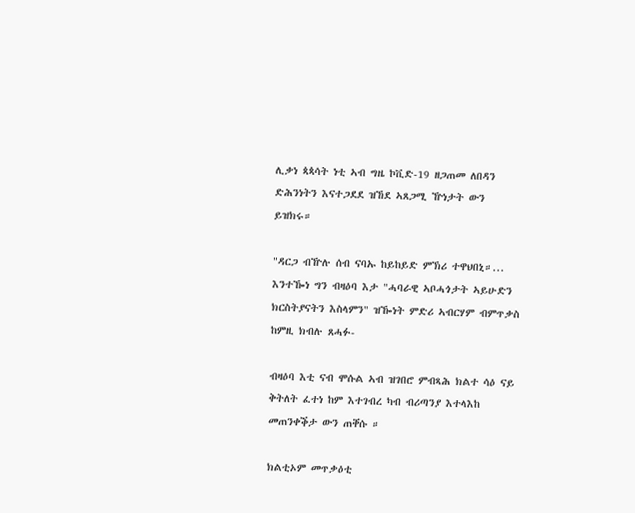ሊቃነ ጳጳሳት ነቲ ኣብ ግዜ ኮቪድ-19 ዘጋጠመ ለበዳን ድሕንነትን እናተጋደደ ዝኸደ ኣጸጋሚ ዅነታት ውን ይዝክሩ።

"ዳርጋ ብዅሉ ሰብ ናባኡ ከይከይድ ምኽሪ ተዋህበኒ።... እንተዀነ ግን ብዛዕባ እታ "ሓባራዊ ኣቦሓጎታት ኣይሁድን ክርስትያናትን እስላምን" ዝዀነት ምድሪ ኣብርሃም ብምጥቃስ ከምዚ ክብሉ ጸሓፉ-

ብዛዕባ እቲ ናብ ሞሱል ኣብ ዝገበሮ ምብጻሕ ክልተ ሳዕ ናይ ቅትለት ፈተነ ከም እተገብረ ካብ ብሪጣንያ እተላእከ መጠንቀቕታ ውን ጠቐሱ ።

ክልቲኦም መጥቃዕቲ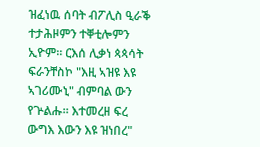ዝፈነዉ ሰባት ብፖሊስ ዒራቕ ተታሕዞምን ተቐቲሎምን ኢዮም። ርእሰ ሊቃነ ጳጳሳት ፍራንቸስኮ "እዚ ኣዝዩ እዩ ኣገሪሙኒ" ብምባል ውን የጕልሑ። እተመረዘ ፍረ ውግእ እውን እዩ ዝነበረ"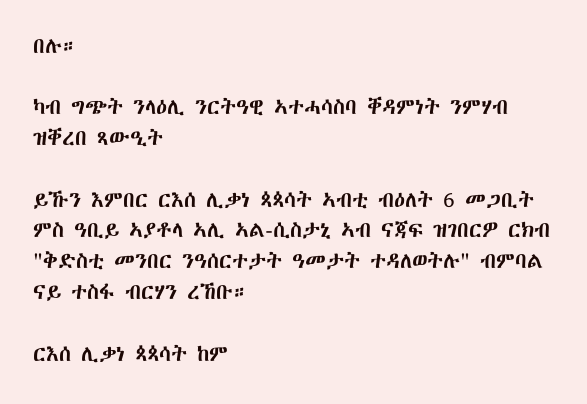በሉ።

ካብ ግጭት ንላዕሊ ንርትዓዊ ኣተሓሳስባ ቐዳምነት ንምሃብ ዝቐረበ ጻውዒት

ይኹን እምበር ርእሰ ሊቃነ ጳጳሳት ኣብቲ ብዕለት 6 መጋቢት ምስ ዓቢይ ኣያቶላ ኣሊ ኣል-ሲስታኒ ኣብ ናጃፍ ዝገበርዎ ርክብ "ቅድስቲ መንበር ንዓሰርተታት ዓመታት ተዳለወትሉ" ብምባል ናይ ተስፋ ብርሃን ረኸቡ።

ርእሰ ሊቃነ ጳጳሳት ከም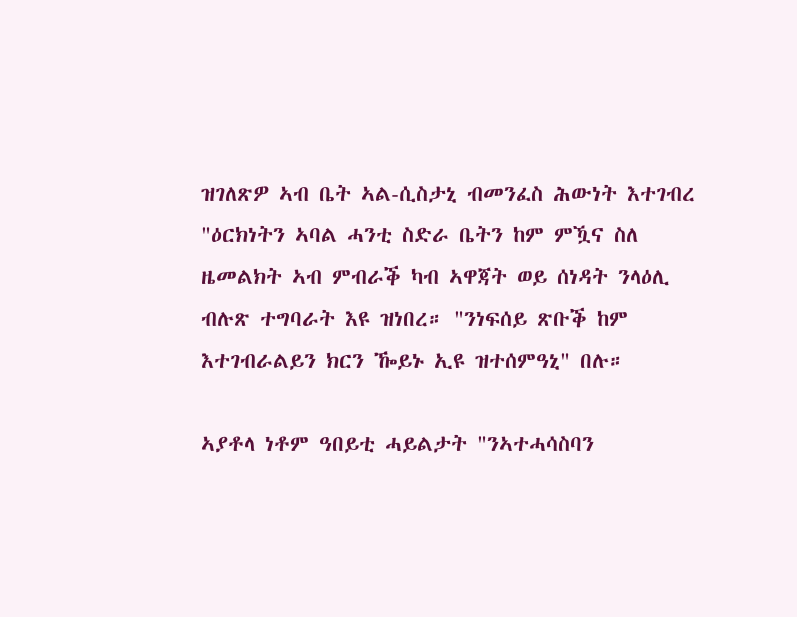ዝገለጽዎ ኣብ ቤት ኣል-ሲስታኒ ብመንፈስ ሕውነት እተገብረ "ዕርክነትን ኣባል ሓንቲ ስድራ ቤትን ከም ምዃና ስለ ዜመልክት ኣብ ምብራቕ ካብ ኣዋጃት ወይ ሰነዳት ንላዕሊ ብሉጽ ተግባራት እዩ ዝነበረ። "ንነፍሰይ ጽቡቕ ከም እተገብራልይን ክርን ዀይኑ ኢዩ ዝተሰምዓኒ" በሉ።

ኣያቶላ ነቶም ዓበይቲ ሓይልታት "ንኣተሓሳስባን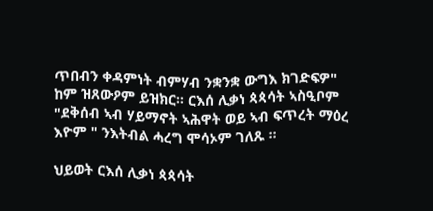ጥበብን ቀዳምነት ብምሃብ ንቋንቋ ውግእ ክገድፍዎ" ከም ዝጸውዖም ይዝክር። ርእሰ ሊቃነ ጳጳሳት ኣስዒቦም "ደቅሰብ ኣብ ሃይማኖት ኣሕዋት ወይ ኣብ ፍጥረት ማዕረ እዮም " ንእትብል ሓረግ ሞሳኦም ገለጹ ።

ህይወት ርእሰ ሊቃነ ጳጳሳት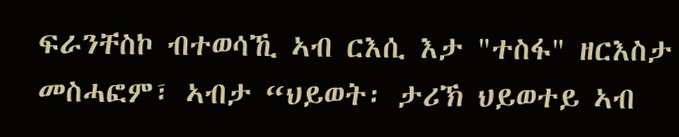ፍራንቸስኮ ብተወሳኺ ኣብ ርእሲ እታ "ተስፋ" ዘርእስታ መስሓፎም፣ ኣብታ “ህይወት፡ ታሪኽ ህይወተይ ኣብ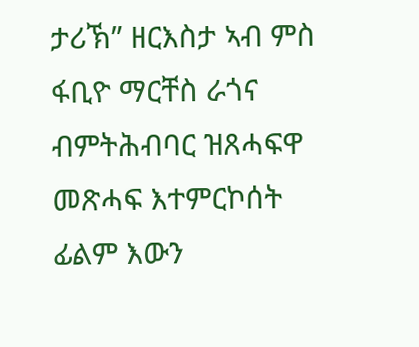ታሪኽ” ዘርእስታ ኣብ ምስ ፋቢዮ ማርቸስ ራጎና ብምትሕብባር ዝጸሓፍዋ መጽሓፍ እተምርኮሰት ፊልም እውን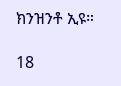ክንዝንቶ ኢዩ።

18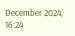December 2024, 16:24